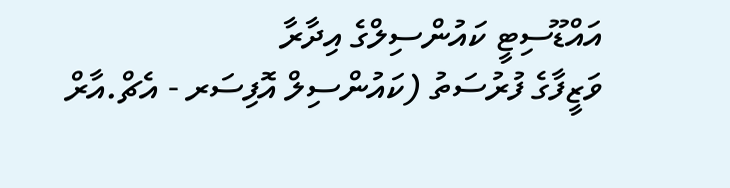އައްޑޫސިޓީ ކައުންސިލްގެ އިދާރާ
ވަޒީފާގެ ފުރުސަތު (ކައުންސިލް އޮފިސަރ - އެޗް.އާރް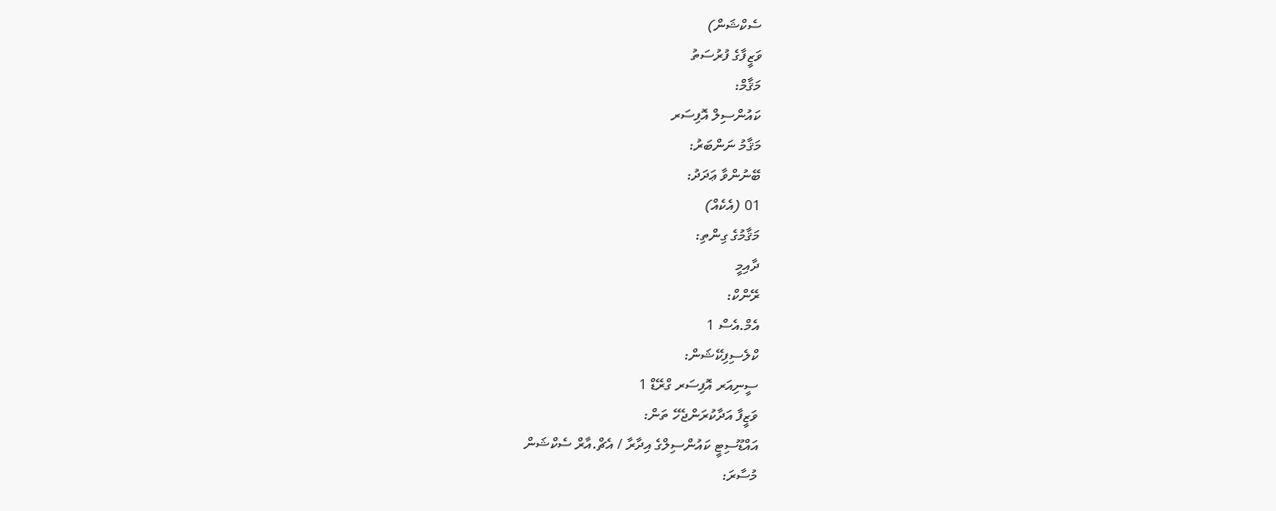ސެކްޝަން)
ވަޒީފާގެ ފުރުސަތު
މަޤާމް:
ކައުންސިލް އޮފިސަރ
މަޤާމު ނަންބަރު:
ބޭނުންވާ ޢަދަދު:
01 (އެކެއް)
މަޤާމުގެ ގިންތި:
ދާއިމީ
ރޭންކް:
އެމް.އެސް 1
ކްލެސިފިކޭޝަން:
ސީނިއަރ އޮފިސަރ ގްރޭޑް 1
ވަޒީފާ އަދާކުރަންޖެހޭ ތަން:
އައްޑޫސިޓީ ކައުންސިލްގެ އިދާރާ / އެޗް.އާރް ސެކްޝަން
މުސާރަ: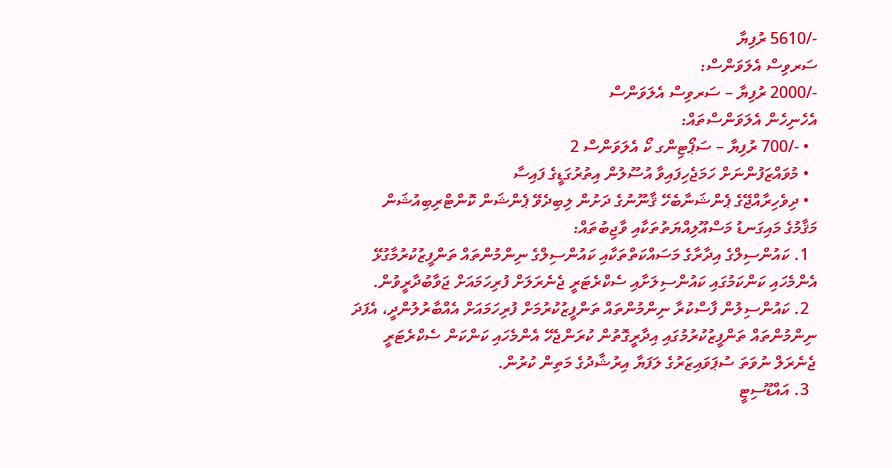-/5610 ރުފިޔާ
ސަރވިސް އެލަވަންސް:
-/2000 ރުފިޔާ – ސަރވިސް އެލަވަންސް
އެހެނިހެން އެލަވަންސްތައް:
  • -/700 ރުފިޔާ – ސަޕޯޓިންގ ކޯ އެލަވަންސް 2
  • މުވައްޒަފުންނަށް ހަމަޖެހިފައިވާ އުސޫލުން އިތުރުގަޑީގެ ފައިސާ
  • ދިވެހިރާއްޖޭގެ ޕެންޝަނާބެހޭ ޤާނޫނުގެ ދަށުން ލިބިދެވޭ ޕެންޝަން ކޮންޓްރިބިއުޝަން
މަޤާމުގެ މައިގަނޑު މަސްއޫލިއްޔަތުތަކާއި ވާޖިބުތައް:
  1. ކައުންސިލްގެ އިދާރާގެ މަސައްކަތްތަކާއި ކައުންސިލްގެ ނިންމުންތައް ތަންފީޒުކުރުމާގުޅޭ އެންމެހައި ކަންކަމުގައި ކައުންސިލަށާއި ސެކްރެޓަރީ ޖެނެރަލަށް ފުރިހަމައަށް ޖަވާބުދާރީވުން.
  2. ކައުންސިލުން ފާސްކުރާ ނިންމުންތައް ތަންފީޒުކުރުމަށް ފުރިހަމައަށް އެއްބާރުލުންދީ، އެފަދަ ނިންމުންތައް ތަންފީޒުކުރުމުގައި އިދާރީގޮތުން ކުރަންޖެހޭ އެންމެހައި ކަންކަން ސެކްރެޓަރީ ޖެނެރަލް ނުވަތަ ސުޕަވައިޒަރުގެ ލަފަޔާ އިރުޝާދުގެ މަތިން ކުރުން.
  3. އައްޑޫސިޓީ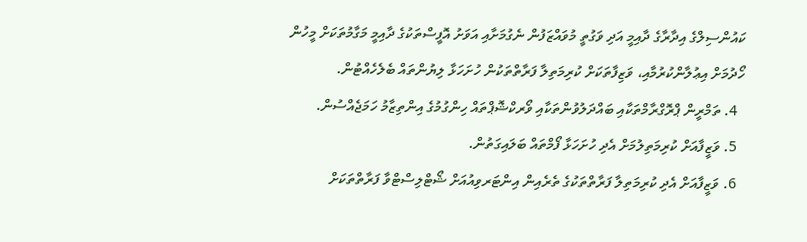ކައުންސިލްގެ އިދާރާގެ ދާއިމީ އަދި ވަގުތީ މުވައްޒަފުން ނެގުމަށާއި އަވަށު އޮފީސްތަކުގެ ދާއިމީ މަގާމުތަކަށް މީހުން ހޯދުމަށް އިޢުލާންކުރުމާއި، ވަޒިފާތަކަށް ކުރިމަތިލާ ފަރާތްތަކުން ހުށަހަޅާ ލިޔުންތައް ބެލެހެއްޓުން.
  4. ތަމްރީން ޕްރޮގްރާމްތަކާއި ބައްދަލުވުންތަކާއި ވޯރކްޝޮޕްތައް ހިންގުމުގެ އިންތިޒާމު ހަމަޖެއްސުން.
  5. ވަޒީފާއަށް ކުރިމަތިލުމަށް އެދި ހުށަހަޅާ ފޯމްތައް ބަލައިގަތުން.
  6. ވަޒީފާއަށް އެދި ކުރިމަތިލާ ފަރާތްތަކުގެ ތެރެއިން އިންޓަރވިއުއަށް ޝޯޓްލިސްޓްވާ ފަރާތްތަކަށް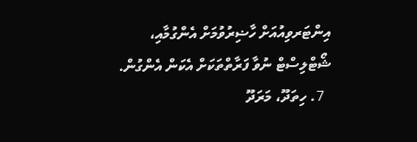އިންޓަރވިއުއަށް ހާޟިރުވުމަށް އެންގުމާއި، ޝޯޓްލިސްޓް ނުވާ ފަރާތްތަކަށް އެކަން އެންގުން.
  7. ހިތަދޫ، މަރަދޫ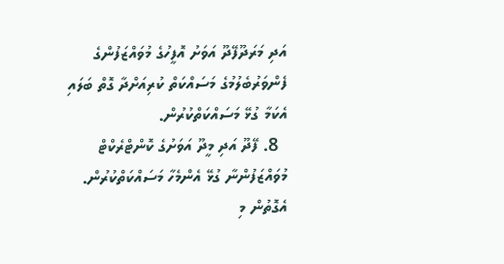އަދި މަރަދޫފޭދޫ އަވަށު އޮފީހުގެ މުވައްޒަފުންގެ ފެންވަރުބެލުމުގެ މަސައްކަތް ކުރިއަށްދާ ގޮތް ބަލައި އެކަމާ ގުޅޭ މަސައްކަތްކުރުން.
  8. ފޭދޫ އަދި މީދޫ އަވަށުގެ ކޮންޓްރެކްޓް މުވައްޒަފުންނާ ގުޅޭ އެންމެހާ މަސައްކަތްކުރުން. އެގޮތުން މި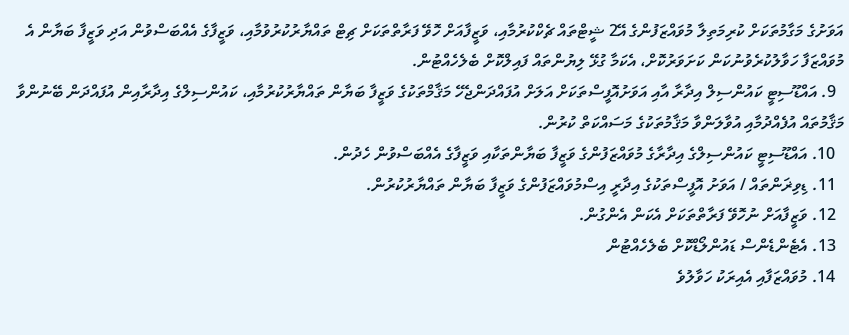އަވަށުގެ މަގާމުތަކަށް ކުރިމަތިލާ މުވައްޒަފުންގެ އޭ2 ޝީޓްތައް ޗެކްކުރުމާއި، ވަޒީފާއަށް ހޮވޭ ފަރާތްތަކަށް ޗިޓް ތައްޔާރުކުރުވުމާއި، ވަޒީފާގެ އެއްބަސްވުން އަދި ވަޒީފާ ބަޔާން އެ މުވައްޒަފާ ހަވާލުކުރެވުނުކަން ކަށަވަރުކޮށް، އެކަމާ ގުޅޭ ލިޔުންތައް ފައިލްކޮށް ބެލެހެއްޓުން.
  9. އައްޑޫސިޓީ ކައުންސިލް އިދާރާ އާއި އަވަށުއޮފީސްތަކަށް އަލަށް އުފައްދަންޖެހޭ މަޤާމްތަކުގެ ވަޒީފާ ބަޔާން ތައްޔާރުކުރުމާއި، ކައުންސިލްގެ އިދާރާއިން އުފައްދަން ބޭނުންވާ މަޤާމުތައް އުފެއްދުމާއި އުވާލަންވާ މަޤާމުތަކުގެ މަސައްކަތް ކުރުން.
  10. އައްޑޫސިޓީ ކައުންސިލްގެ އިދާރާގެ މުވައްޒަފުންގެ ވަޒީފާ ބަޔާންތަކާއި ވަޒީފާގެ އެއްބަސްވުން ހެދުން.
  11. ޑިވިޜަންތައް / އަވަށު އޮފީސްތަކުގެ އިދާރީ އިސްމުވައްޒަފުންގެ ވަޒީފާ ބަޔާން ތައްޔާރުކުރުން.
  12. ވަޒީފާއަށް ނުހޮވޭ ފަރާތްތަކަށް އެކަން އެންގުން.
  13. އެޓެންޑެންސް ޑައުންލޯޑްކޮށް ބެލެހެއްޓުން
  14. މުވައްޒަފާއި އެއިރަކު ހަވާލުވެ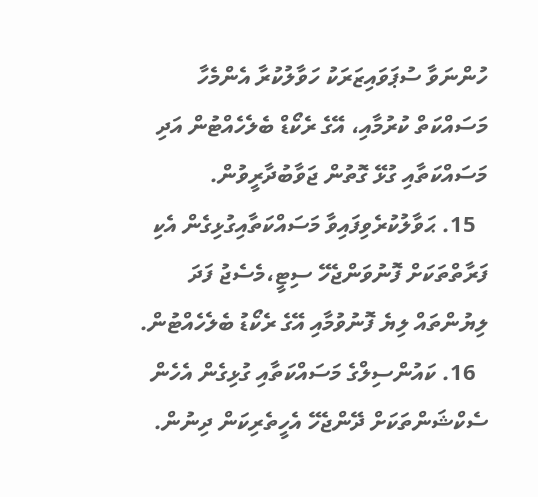ހުންނަވާ ސުޕަވައިޒަރަކު ހަވާލުކުރާ އެންމެހާ މަސައްކަތް ކުރުމާއި، އޭގެ ރެކޯޑް ބެލެހެއްޓުން އަދި މަސައްކަތާއި ގުޅޭ ގޮތުން ޖަވާބުދާރީވުން.
  15. ޙަވާލުކުރެވިފައިވާ މަސައްކަތާއިގުޅިގެން އެކި ފަރާތްތަކަށް ފޮނުވަންޖެހޭ ސިޓީ،މެސެޖު ފަދަ ލިޔުންތައް ލިޔެ ފޮނުވުމާއި އޭގެ ރެކޯޑު ބެލެހެއްޓުން.
  16. ކައުންސިލްގެ މަސައްކަތާއި ގުޅިގެން އެހެން ސެކްޝަންތަކަށް ދޭންޖެހޭ އެހީތެރިކަން ދިނުން.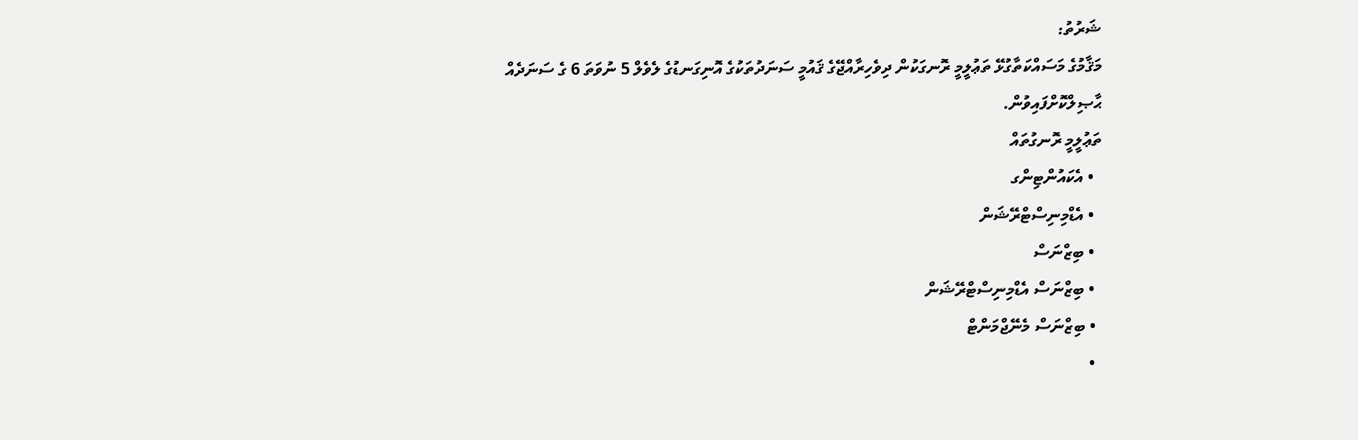ޝަރުތު:
މަޤާމުގެ މަސައްކަތާގުޅޭ ތަޢުލީމީ ރޮނގަކުން ދިވެހިރާއްޖޭގެ ޤައުމީ ސަނަދުތަކުގެ އޮނިގަނޑުގެ ލެވެލް 5 ނުވަތަ 6 ގެ ސަނަދެއް ޙާޞިލްކޮށްފައިވުން.
ތަޢުލީމީ ރޮނގުތައް
  • އެކައުންޓިންގ
  • އެޑްމިނިސްޓްރޭޝަން
  • ބިޒްނަސް
  • ބިޒްނަސް އެޑްމިނިސްޓްރޭޝަން
  • ބިޒްނަސް މެނޭޖްމަންޓް
  •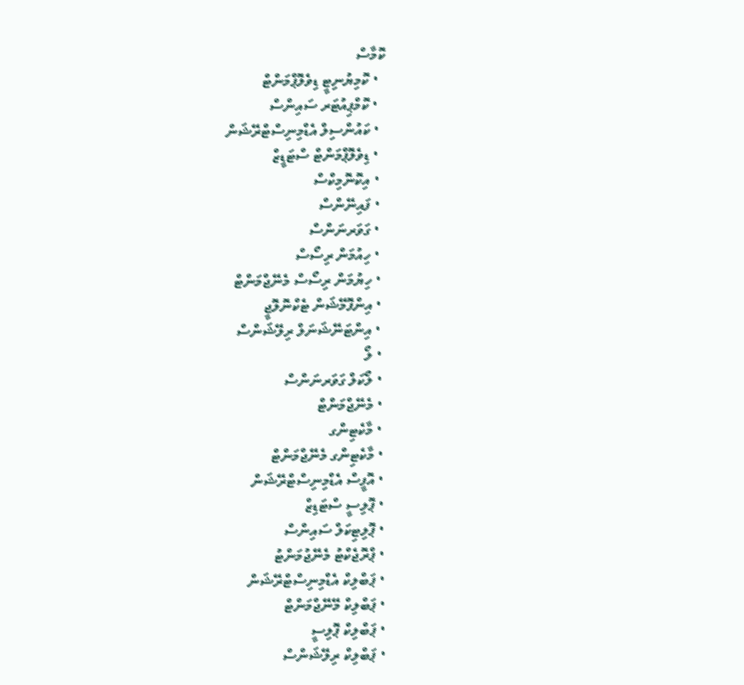ކޮމާސް
  • ކޮމިޔުނިޓީ ޑިވެލޮޕްމަންޓް
  • ކޮމްޕިއުޓަރ ސައިންސް
  • ކައުންސިލް އެޑްމިނިސްޓްރޭޝަން
  • ޑިވެލޮޕްމަންޓް ސްޓަޑީޒް
  • އިކޮނޮމިކްސް
  • ފައިނޭންސް
  • ގަވަރނަންސް
  • ހިއުމަން ރިސޯސް
  • ހިޔުމަން ރިސޯސް މެނޭޖްމަންޓް
  • އިންފޮމޭޝަން ޓެކްނޮލޮޖީ
  • އިންޓަނޭޝަނަލް ރިލޭޝަންސް
  • ލޯ
  • ލޯކަލް ގަވަރނަންސް
  • މެނޭޖްމަންޓް
  • މާކެޓިންގ
  • މާކެޓިންގ މެނޭޖްމަންޓް
  • އޮފީސް އެޑްމިނިސްޓްރޭޝަން
  • ޕޮލިސީ ސްޓަޑިޒް
  • ޕޮލިޓިކަލް ސައިންސް
  • ޕްރޮޖެކްޓު މެނޭޖުމަންޓު
  • ޕަބްލިކް އެޑްމިނިސްޓްރޭޝަން
  • ޕަބްލިކް މޭނޭޖްމަންޓް
  • ޕަބްލިކް ޕޮލިސީ
  • ޕަބްލިކް ރިލޭޝަންސް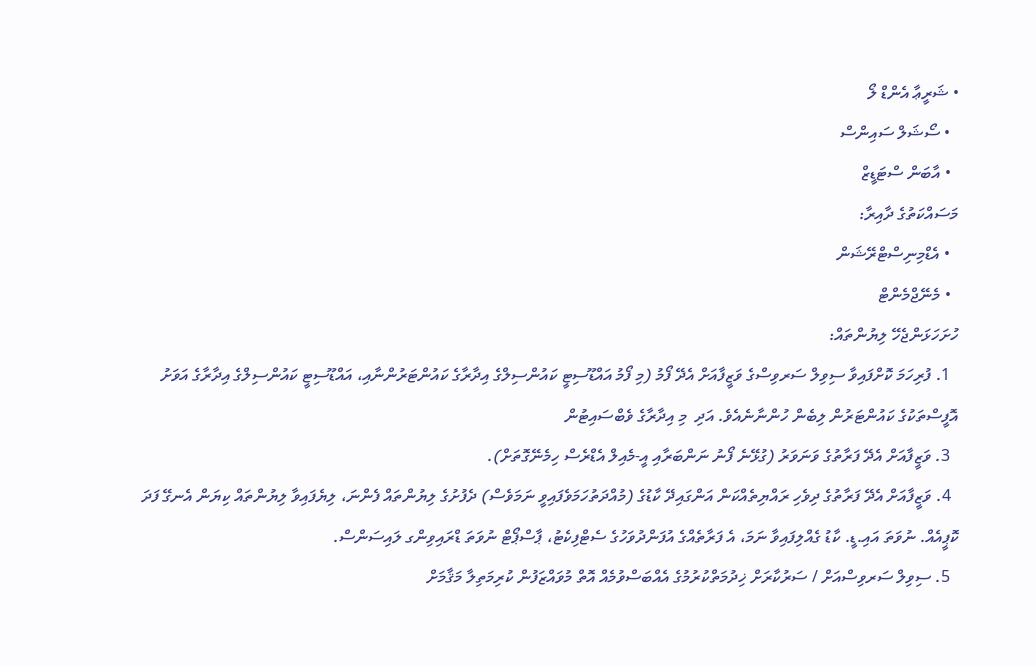• ޝަރީޢާ އެންޑް ލޯ
  • ސޯޝަލް ސައިންސް
  • އާބަން ސްޓަޑީޒް
މަސައްކަތުގެ ދާއިރާ:
  • އެޑްމިނިސްޓްރޭޝަން
  • މެނޭޖްމެންޓް
ހުށަހަޅަންޖެހޭ ލިޔުންތައް:
  1. ފުރިހަމަ ކޮށްފައިވާ ސިވިލް ސަރވިސްގެ ވަޒީފާއަށް އެދޭ ފޯމު (މި ފޯމު އައްޑޫސިޓީ ކައުންސިލްގެ އިދާރާގެ ކައުންޓަރުންނާއި، އައްޑޫސިޓީ ކައުންސިލްގެ އިދާރާގެ އަވަށު އޮފީސްތަކުގެ ކައުންޓަރުން ލިބެން ހުންނާނެއެވެ. އަދި  މި އިދާރާގެ ވެބްސައިޓުން
  3. ވަޒީފާއަށް އެދޭ ފަރާތުގެ ވަނަވަރު (ގުޅޭނެ ފޯނު ނަންބަރާއި އީ-މެއިލް އެޑްރެސް ހިމެނޭގޮތަށް).
  4. ވަޒީފާއަށް އެދޭ ފަރާތުގެ ދިވެހި ރައްޔިތެއްކަން އަންގައިދޭ ކާޑުގެ (މުއްދަތުހަމަވެފައިވީ ނަމަވެސް) ދެފުށުގެ ލިޔުންތައް ފެންނަ، ލިޔެފައިވާ ލިޔުންތައް ކިޔަން އެނގޭ ފަދަ ކޮޕީއެއް. ނުވަތަ އައި.ޑީ. ކާޑު ގެއްލިފައިވާ ނަމަ، އެ ފަރާތެއްގެ އުފަންދުވަހުގެ ސެޓްފިކެޓު، ޕާސްޕޯޓް ނުވަތަ ޑްރައިވިންގ ލައިސަންސް.
  5. ސިވިލް ސަރވިސްއަށް / ސަރުކާރަށް ޚިދުމަތްކުރުމުގެ އެއްބަސްވުމެއް އޮތް މުވައްޒަފުން ކުރިމަތިލާ މަޤާމަށް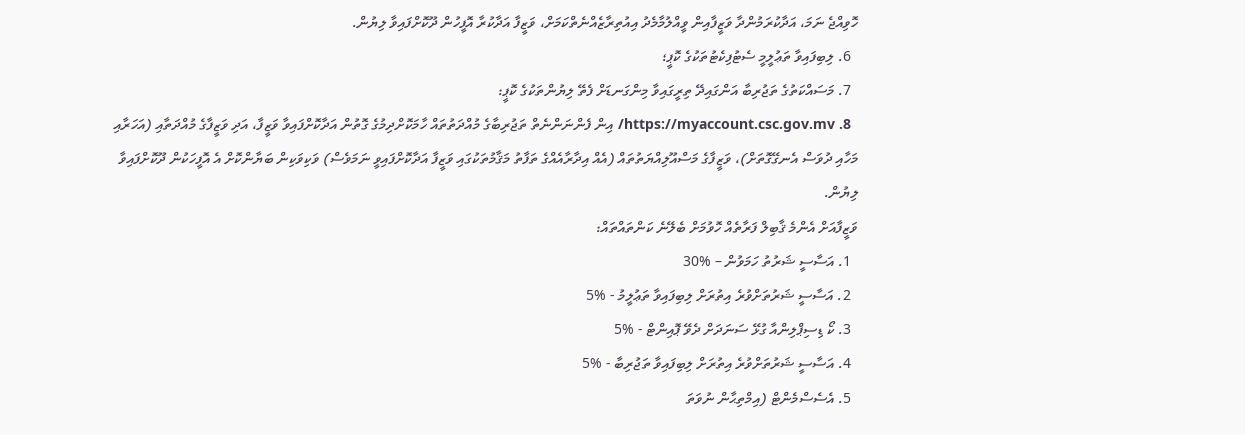ހޮވިއްޖެ ނަމަ، އަދާކުރަމުންދާ ވަޒީފާއިން ވީއްލުމާމެދު އިއުތިރާޒެއްނެތްކަމަށް، ވަޒީފާ އަދާކުރާ އޮފީހުން ދޫކޮށްފައިވާ ލިޔުން.
  6. ލިބިފައިވާ ތަޢުލީމީ ސެޓުފިކެޓުތަކުގެ ކޮޕީ؛
  7. މަސައްކަތުގެ ތަޖުރިބާ އަންގައިދޭ ތިރީގައިވާ މިންގަނޑަށް ފެތޭ ލިޔުންތަކުގެ ކޮޕީ:
  8. https://myaccount.csc.gov.mv/ އިން ފެންނަންނެތް ތަޖުރިބާގެ މުއްދަތުތައް ހާމަކޮށްދިމުގެ ގޮތުން އަދާކޮށްފައިވާ ވަޒީފާ، އަދި ވަޒީފާގެ މުއްދަތާއި (އަހަރާއި މަހާއި ދުވަސް އެނގޭގޮތަށް)، ވަޒީފާގެ މަސްއޫލިއްޔަތުތައް (އެއް އިދާރާއެއްގެ ތަފާތު މަޤާމުތަކުގައި ވަޒީފާ އަދާކޮށްފައިވީ ނަމަވެސް) ވަކިވަކިން ބަޔާންކޮށް އެ އޮފީހަކުން ދޫކޮށްފައިވާ ލިޔުން.
ވަޒީފާއަށް އެންމެ ޤާބިލް ފަރާތެއް ހޮވުމަށް ބެލޭނެ ކަންތައްތައް:
  1. އަސާސީ ޝަރުތު ހަމަވުން – %30
  2. އަސާސީ ޝަރުތަށްވުރެ އިތުރަށް ލިބިފައިވާ ތަޢުލީމު - %5
  3. ކޯ ޑިސިޕްލިންއާ ގުޅޭ ސަނަދަށް ދެވޭ ޕޮއިންޓް - %5
  4. އަސާސީ ޝަރުތަށްވުރެ އިތުރަށް ލިބިފައިވާ ތަޖުރިބާ - %5
  5. އެސެސްމެންޓް (އިމްތިޙާން ނުވަތަ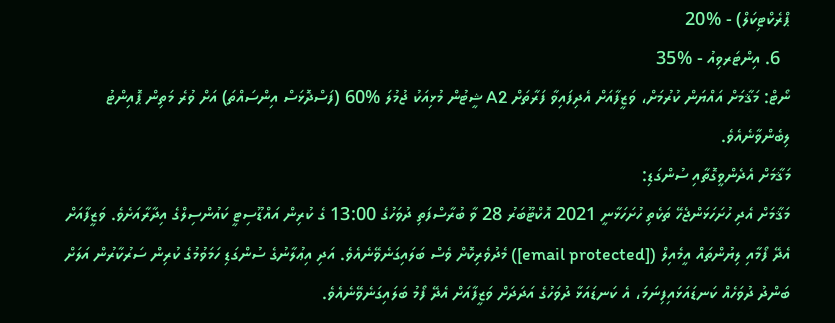ޕްރެކްޓިކަލް) - %20
  6. އިންޓަރވިއު - %35
ނޯޓް: މަޤާމަށް އައްޔަން ކުރުމަށް، ވަޒީފާއަށް އެދިފައިވާ ފަރާތަށް A2 ޝީޓުން މުޅިއަކު ޖުމުލަ %60 (ފަސްދޮޅަސް އިންސައްތަ) އަށް ވުރެ މަތިން ޕޮއިންޓު ލިބެންވާނެއެވެ.
މަޤާމަށް އެދެންވީގޮތާއި ސުންގަޑި:
މަޤާމަށް އެދި ހުށަހަޅަންޖެހޭ ތަކެތި ހުށަހަޅާނީ 2021 އޮކްޓޫބަރު 28 ވާ ބުރާސްފަތި ދުވަހުގެ 13:00 ގެ ކުރިން އައްޑޫސިޓީ ކައުންސިލްގެ އިދާރާއަށެވެ. ވަޒީފާއަށް އެދޭ ފޯމާއި ލިޔުންތައް އީމެއިލް ([email protected]) މެދުވެރިކޮށް ވެސް ބަލައިގަނެވޭނެއެވެ. އަދި އިޢުލާނުގެ ސުންގަޑި ހަމަވުމުގެ ކުރިން ސަރުކާރުން އަލަށް ބަންދު ދުވަހެއް ކަނޑައަޅައިފިނަމަ، އެ ކަނޑައަޅާ ދުވަހުގެ އަދަދަށް ވަޒީފާއަށް އެދޭ ފޯމު ބަލައިގަނެވޭނެއެވެ.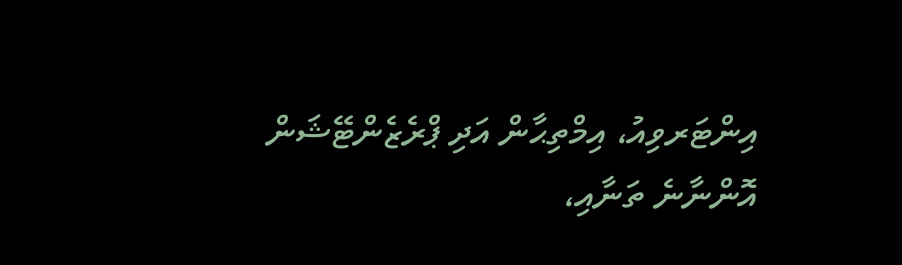އިންޓަރވިއު، އިމްތިޙާން އަދި ޕްރެޒެންޓޭޝަން އޮންނާނެ ތަނާއި،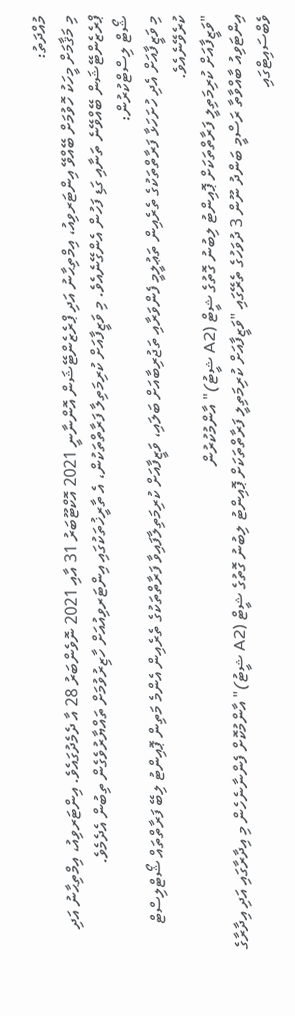މުއްދަތު:
މި މަޤާމަށް މީހަކު ހޮވުމަށް ބޭއްވޭ އިންޓަރވިއު، އިމްތިޙާނު އަދި ޕްރެޒެންޓޭޝަން އޮންނާނީ 2021 އޮކްޓޫބަރު 31 އާއި 2021 ނޮވެންބަރު 28 އާ ދެމެދުގައެވެ. އިންޓަރވިއު، އިމްތިޙާނު އަދި ޕްރެޒެންޓޭޝަން ބޭއްވޭނެ ތަނާއި ގަޑި ފަހުން އެންގޭނެއެވެ. މި ވަޒީފާއަށް ކުރިމަތިލާ ފަރާތްތަކުން، އެ ތާރީޚުތަކުގައި އިންޓަރވިއުއަށް ހާޒިރުވުމަށް ތައްޔާރުވެގެން ތިބުން އެދެމެވެ.
ޝޯޓް ލިސްޓްކުރުން:
މި ވަޒީފާއަށް އެދި ހުށަހަޅާ ފަރާތްތަކުގެ ތެރެއިން ތަޢުލީމީ ފެންވަރާއި ތަޖުރިބާއަށް ބަލައި، ވަޒީފާއަށް ކުރިމަތިލާފައިވާ ފަރާތްތަކުގެ ތެރެއިން އެންމެ މަތިން ޕޮއިންޓު ލިބޭ ފަރާތްތައް ޝޯޓްލިސްޓް ކުރެވޭނެއެވެ.
"ވަޒީފާއަށް ކުރިމަތިލީ ފަރާތްތަކަށް ޕޮއިންޓު ލިބުނު ގޮތުގެ ޝީޓް (A2 ޝީޓު)" އާންމުކުރުން
އިންޓަވިއު ބާއްވާތާ ރަސްމީ ބަންދު ނޫން 3 ދުވަހުގެ ތެރޭގައި "ވަޒީފާއަށް ކުރިމަތިލީ ފަރާތްތަކަށް ޕޮއިންޓު ލިބުނު ގޮތުގެ ޝީޓް (A2 ޝީޓު)" އާންމުކޮށް ފެންނާނެހެން މި އިދާރާގައި އަދި އިދާރާގެ ވެބްސައިޓްގައި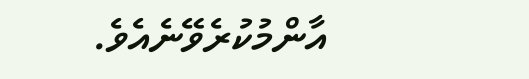އާންމުކުރެވޭނެއެވެ.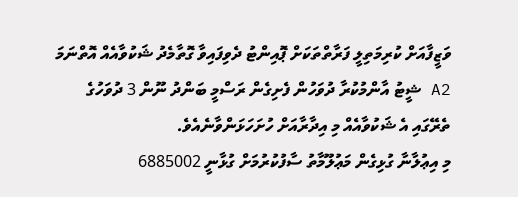ވަޒީފާއަށް ކުރިމަތިލީ ފަރާތްތަކަށް ޕޮއިންޓު ދެވިފައިވާ ގޮތާމެދު ޝަކުވާއެއް އޮތްނަމަ A2 ޝީޓު އާންމުކުރާ ދުވަހުން ފެށިގެން ރަސްމީ ބަންދު ނޫން 3 ދުވަހުގެ ތެރޭގައި އެ ޝަކުވާއެއް މި އިދާރާއަށް ހުށަހަޅަންވާނެއެވެ.
މި އިޢުލާނާ ގުޅިގެން މަޢުލޫމާތު ސާފުކުރުމަށް ގުޅާނީ 6885002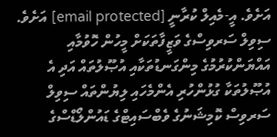އަށެވެ. އީ-މެއިލް ކުރާނީ [email protected] އަށެވެ.
ސިވިލް ސަރވިސްގެ ވަޒީފާތަކަށް މީހުން ހޮވުމާއި އައްޔަންކުރުމުގެ މިންގަނޑުތަކާއި އުޞޫލުތައް އަދި އެ އުޞޫލުތަކާ ގުޅުންހުރި އެންމެހައި ލިޔުންތައް ސިވިލް ސަރވިސް ކޮމިޝަނުގެ ވެބްސައިޓްގެ ޑައުންލޯޑްސްގެ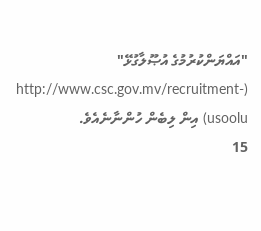"އައްޔަންކުރުމުގެ އުޞޫލާގުޅޭ" (http://www.csc.gov.mv/recruitment-usoolu) އިން ލިބެން ހުންނާނެއެވެ.
15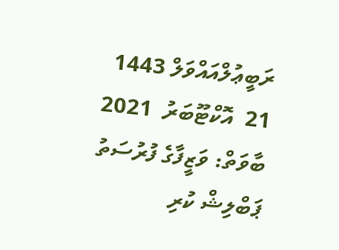ރަބީޢުލްއައްވަލް 1443
21  އޮކްޓޫބަރު  2021
ބާވަތް: ވަޒީފާގެ ފުރުސަތު
ޕަބްލިޝް ކުރި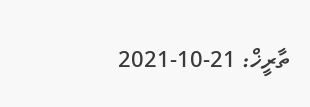ތާރީޚް: 21-10-2021